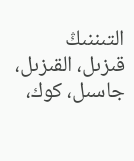التىننىڭ قىزىل، القىزىل، جاسىل، كوك،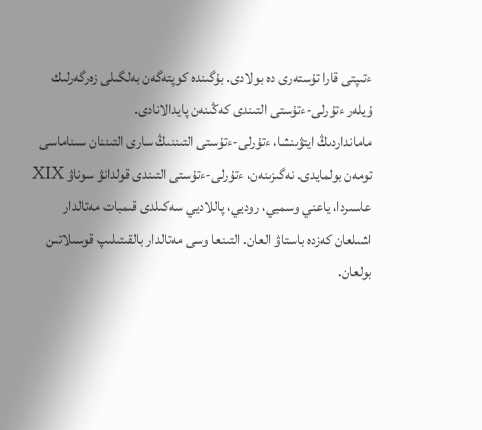ءتىپتى قارا تۇستەرى دە بولادى. بۇگىندە كوپتەگەن بەلگىلى زەرگەرلىك ۇيلەر ءتۇرلى-ءتۇستى التىندى كەڭىنەن پايدالانادى.
مامانداردىڭ ايتۋىنشا، ءتۇرلى-ءتۇستى التىننىڭ سارى التىننان سىناماسى تومەن بولمايدى. نەگىزىنەن، ءتۇرلى-ءتۇستى التىندى قولدانۋ سوناۋ XIX عاسىردا، ياعني وسميي، روديي، پاللاديي سەكىلدى قىمبات مەتالدار اشىلعان كەزدە باستاۋ العان. التىنعا وسى مەتالدار بالقىتىلىپ قوسىلاتىن بولعان.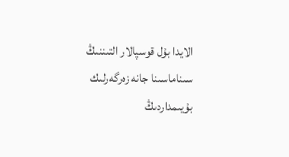الايدا بۇل قوسپالار التىننىڭ سىناماسىنا جانە زەرگەرلىك بۇيىمداردىڭ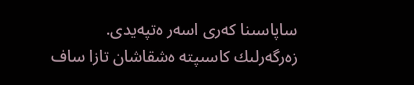ساپاسىنا كەرى اسەر ەتپەيدى.
زەرگەرلىك كاسىپتە ەشقاشان تازا ساف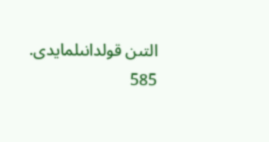التىن قولدانىلمايدى. 585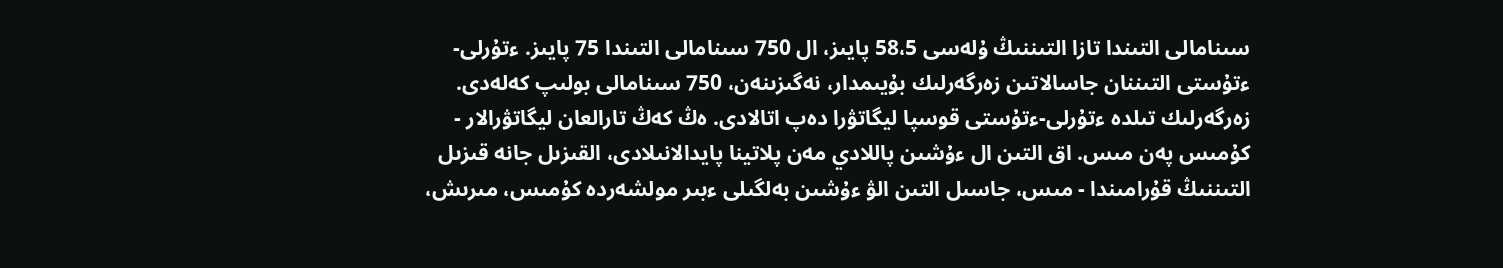سىنامالى التىندا تازا التىننىڭ ۇلەسى 58،5 پايىز، ال 750 سىنامالى التىندا 75 پايىز. ءتۇرلى-ءتۇستى التىننان جاسالاتىن زەرگەرلىك بۇيىمدار، نەگىزىنەن، 750 سىنامالى بولىپ كەلەدى. زەرگەرلىك تىلدە ءتۇرلى-ءتۇستى قوسپا ليگاتۋرا دەپ اتالادى. ەڭ كەڭ تارالعان ليگاتۋرالار - كۇمىس پەن مىس. اق التىن ال ءۇشىن پاللادي مەن پلاتينا پايدالانىلادى، القىزىل جانە قىزىل التىننىڭ قۇرامىندا - مىس، جاسىل التىن الۋ ءۇشىن بەلگىلى ءبىر مولشەردە كۇمىس، مىرىش،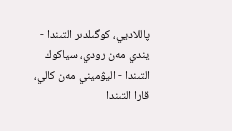پاللاديي، كوگىلدىر التىندا - يندي مەن رودي، سياكوك التىندا - اليۋميني مەن كالي، قارا التىندا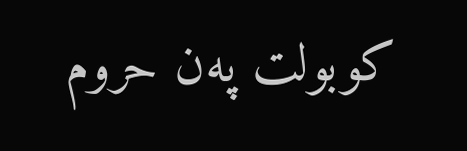كوبولت پەن حروم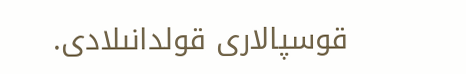قوسپالارى قولدانىلادى.